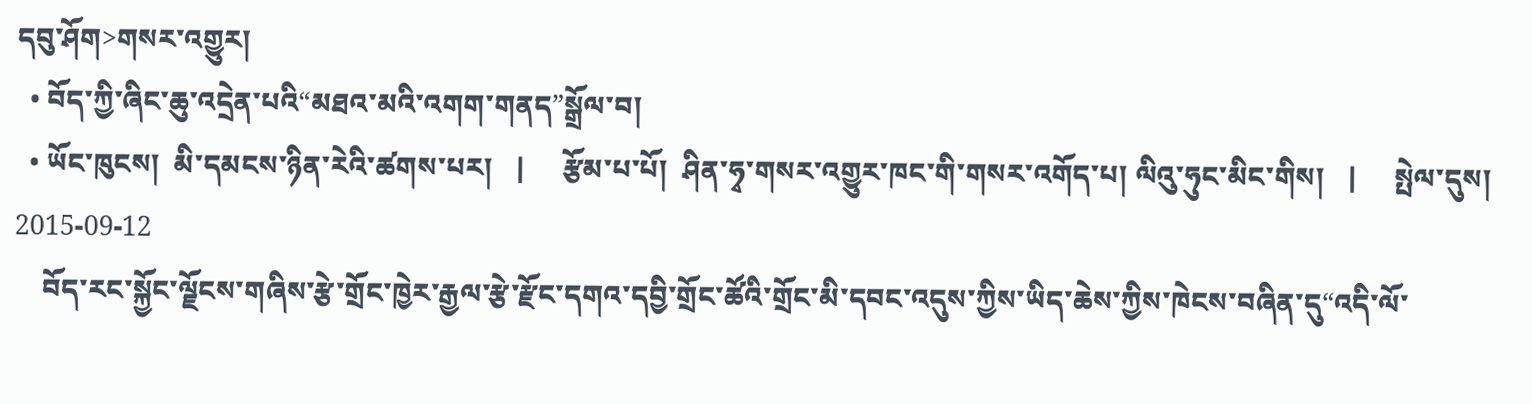དབུ་ཤོག>གསར་འགྱུར།
  • བོད་ཀྱི་ཞིང་ཆུ་འདྲེན་པའི“མཐའ་མའི་འགག་གནད”སྒྲོལ་བ།
  • ཡོང་ཁུངས།  མི་དམངས་ཉིན་རེའི་ཚགས་པར།   |     རྩོམ་པ་པོ།  ཤིན་ཧྭ་གསར་འགྱུར་ཁང་གི་གསར་འགོད་པ། ལིའུ་ཧུང་མིང་གིས།   |     སྤེལ་དུས།  2015-09-12
    བོད་རང་སྐྱོང་ལྗོངས་གཞིས་རྩེ་གྲོང་ཁྱེར་རྒྱལ་རྩེ་རྫོང་དགའ་དབྱི་གྲོང་ཚོའི་གྲོང་མི་དབང་འདུས་ཀྱིས་ཡིད་ཆེས་ཀྱིས་ཁེངས་བཞིན་དུ“འདི་ལོ་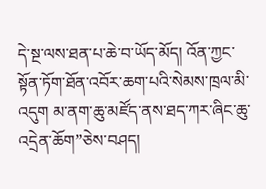དེ་སྔ་ལས་ཐན་པ་ཆེ་བ་ཡོད་མོད། འོན་ཀྱང་སྟོན་ཏོག་ཐོན་འབོར་ཆག་པའི་སེམས་ཁྲལ་མི་འདུག མ་ནག་ཆུ་མཛོད་ནས་ཐད་ཀར་ཞིང་ཆུ་འདྲེན་ཆོག”ཅེས་བཤད།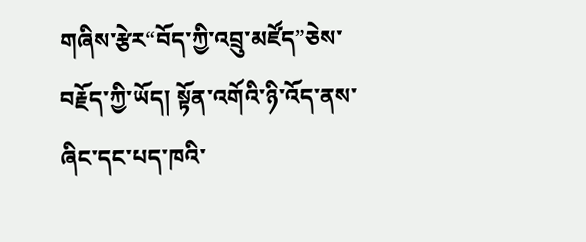གཞིས་རྩེར“བོད་ཀྱི་འབྲུ་མཛོད”ཅེས་བརྗོད་ཀྱི་ཡོད། སྟོན་འགོའི་ཉི་འོད་ནས་ཞིང་དང་པད་ཁའི་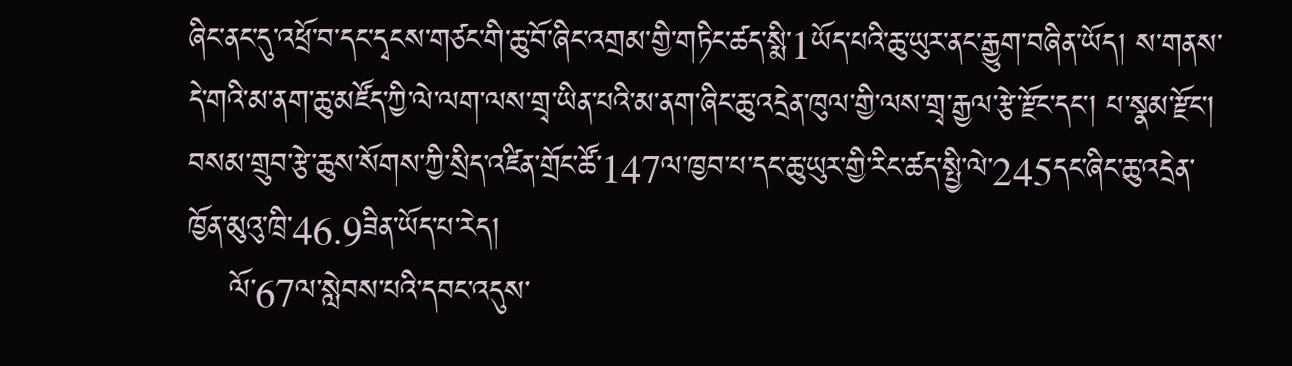ཞིང་ནང་དུ་འཕྲོ་བ་དང་དྭངས་གཙང་གི་ཆུ་བོ་ཞིང་འགྲམ་གྱི་གཏིང་ཚད་སྨི་1ཡོད་པའི་ཆུ་ཡུར་ནང་རྒྱུག་བཞིན་ཡོད། ས་གནས་དེ་གའི་མ་ནག་ཆུ་མཛོད་ཀྱི་ལེ་ལག་ལས་གྲྭ་ཡིན་པའི་མ་ནག་ཞིང་ཆུ་འདྲེན་ཁུལ་གྱི་ལས་གྲྭ་རྒྱལ་རྩེ་རྫོང་དང་། པ་སྣམ་རྫོང་། བསམ་གྲུབ་རྩེ་ཆུས་སོགས་ཀྱི་སྲིད་འཛིན་གྲོང་ཚོ་147ལ་ཁྱབ་པ་དང་ཆུ་ཡུར་གྱི་རིང་ཚད་སྤྱི་ལེ་245དང་ཞིང་ཆུ་འདྲེན་ཁྱོན་མུའུ་ཁྲི་46.9ཟིན་ཡོད་པ་རེད།
    ལོ་67ལ་སླེབས་པའི་དབང་འདུས་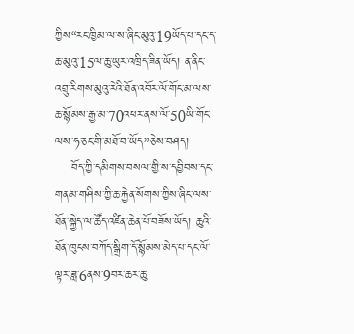ཀྱིས“རང་ཁྱིམ་ལ་ས་ཞིང་མུའུ་19ཡོད་པ་དང་ད་ཆ་མུའུ་15ལ་ཆུ་ཡུར་འཁྲིད་ཟིན་ཡོད། ན་ནིང་འབྲུ་རིགས་མུའུ་རེའི་ཐོན་འབོར་ལོ་གོང་མ་ལས་ཆ་སྙོམས་རྒྱ་མ་70འཕར་ནས་ལོ་50ཡི་གོང་ལས་ཧ་ཅང་གི་མཐོ་བ་ཡོད”ཅེས་བཤད།
    བོད་ཀྱི་དམིགས་བསལ་གྱི་ས་དབྱིབས་དང་གནམ་གཤིས་ཀྱི་ཆ་རྐྱེན་སོགས་ཀྱིས་ཞིང་ལས་ཐོན་སྐྱེད་ལ་ཚོད་འཛིན་ཆེན་པོ་བཟོས་ཡོད། ཆུའི་ཐོན་ཁུངས་བཀོད་སྒྲིག་དོ་སྙོམས་མེད་པ་དང་ལོ་ལྟར་ཟླ་6ནས་9བར་ཆར་ཆུ་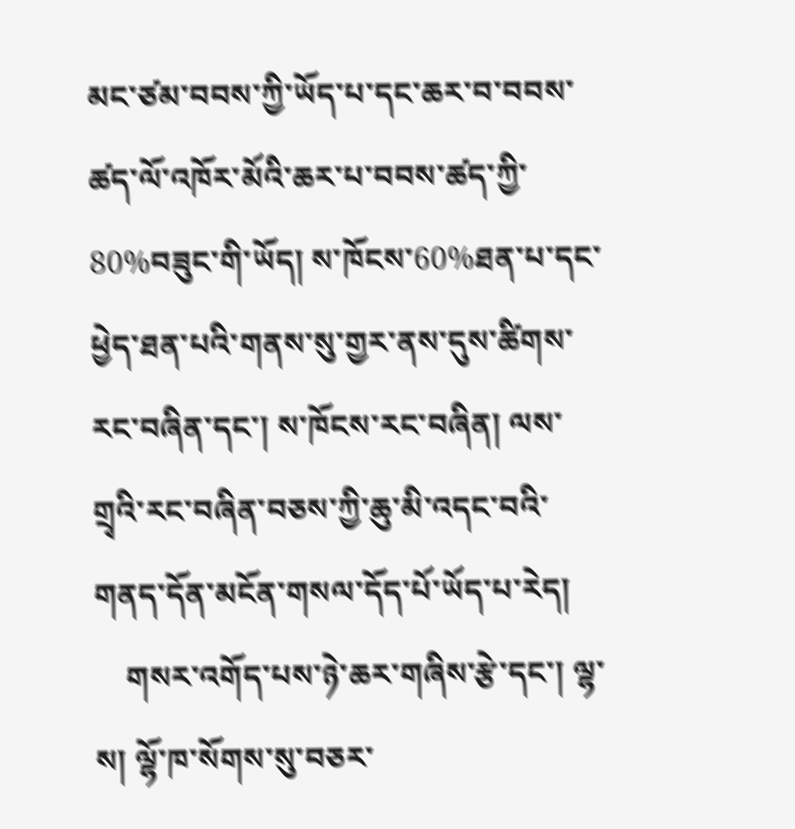མང་ཙམ་བབས་ཀྱི་ཡོད་པ་དང་ཆར་བ་བབས་ཚད་ལོ་འཁོར་མོའི་ཆར་པ་བབས་ཚད་ཀྱི་80%བཟུང་གི་ཡོད། ས་ཁོངས་60%ཐན་པ་དང་ཕྱེད་ཐན་པའི་གནས་སུ་གྱར་ནས་དུས་ཚིགས་རང་བཞིན་དང་། ས་ཁོངས་རང་བཞིན། ལས་གྲྭའི་རང་བཞིན་བཅས་ཀྱི་ཆུ་མི་འདང་བའི་གནད་དོན་མངོན་གསལ་དོད་པོ་ཡོད་པ་རེད།
    གསར་འགོད་པས་ཉེ་ཆར་གཞིས་རྩེ་དང་། ལྷ་ས། ལྷོ་ཁ་སོགས་སུ་བཅར་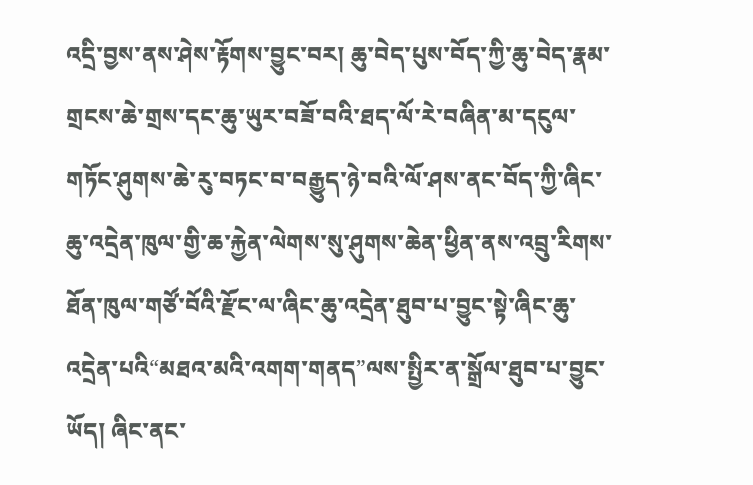འདྲི་བྱས་ནས་ཤེས་རྟོགས་བྱུང་བར། ཆུ་བེད་པུས་བོད་ཀྱི་ཆུ་བེད་རྣམ་གྲངས་ཆེ་གྲས་དང་ཆུ་ཡུར་བཟོ་བའི་ཐད་ལོ་རེ་བཞིན་མ་དངུལ་གཏོང་ཤུགས་ཆེ་རུ་བཏང་བ་བརྒྱུད་ཉེ་བའི་ལོ་ཤས་ནང་བོད་ཀྱི་ཞིང་ཆུ་འདྲེན་ཁུལ་གྱི་ཆ་རྐྱེན་ལེགས་སུ་ཤུགས་ཆེན་ཕྱིན་ནས་འབྲུ་རིགས་ཐོན་ཁུལ་གཙོ་བོའི་རྫོང་ལ་ཞིང་ཆུ་འདྲེན་ཐུབ་པ་བྱུང་སྟེ་ཞིང་ཆུ་འདྲེན་པའི“མཐའ་མའི་འགག་གནད”ལས་སྤྱིར་ན་སྒྲོལ་ཐུབ་པ་བྱུང་ཡོད། ཞིང་ནང་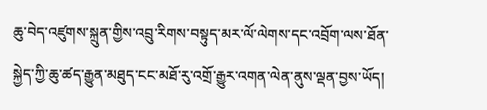ཆུ་བེད་འཛུགས་སྐྲུན་གྱིས་འབྲུ་རིགས་བསྟུད་མར་ལོ་ལེགས་དང་འབྲོག་ལས་ཐོན་སྐྱེད་ཀྱི་ཆུ་ཚད་རྒྱུན་མཐུད་ངང་མཐོ་རུ་འགྲོ་རྒྱུར་འགན་ལེན་ནུས་ལྡན་བྱས་ཡོད།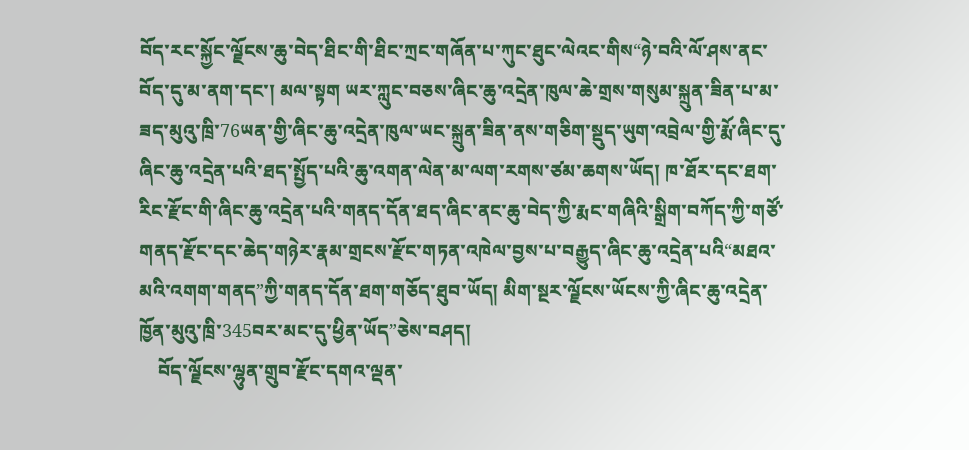བོད་རང་སྐྱོང་ལྗོངས་ཆུ་བེད་ཐིང་གི་ཐིང་ཀྲང་གཞོན་པ་ཀུང་ཐུང་ལེའང་གིས“ཉེ་བའི་ལོ་ཤས་ནང་བོད་དུ་མ་ནག་དང་། མལ་སྟག ཡར་ཀླུང་བཅས་ཞིང་ཆུ་འདྲེན་ཁུལ་ཆེ་གྲས་གསུམ་སྐྲུན་ཟིན་པ་མ་ཟད་མུའུ་ཁྲི་76ཡན་གྱི་ཞིང་ཆུ་འདྲེན་ཁུལ་ཡང་སྐྲུན་ཟིན་ནས་གཅིག་སྡུད་ཡུག་འབྲེལ་གྱི་རྨོ་ཞིང་དུ་ཞིང་ཆུ་འདྲེན་པའི་ཐད་སྤྱོད་པའི་ཆུ་འགན་ལེན་མ་ལག་རགས་ཙམ་ཆགས་ཡོད། ཁ་ཐོར་དང་ཐག་རིང་རྫོང་གི་ཞིང་ཆུ་འདྲེན་པའི་གནད་དོན་ཐད་ཞིང་ནང་ཆུ་བེད་ཀྱི་རྨང་གཞིའི་སྒྲིག་བཀོད་ཀྱི་གཙོ་གནད་རྫོང་དང་ཆེད་གཉེར་རྣམ་གྲངས་རྫོང་གཏན་འཁེལ་བྱས་པ་བརྒྱུད་ཞིང་ཆུ་འདྲེན་པའི“མཐའ་མའི་འགག་གནད”ཀྱི་གནད་དོན་ཐག་གཅོད་ཐུབ་ཡོད། མིག་སྔར་ལྗོངས་ཡོངས་ཀྱི་ཞིང་ཆུ་འདྲེན་ཁྱོན་མུའུ་ཁྲི་345བར་མང་དུ་ཕྱིན་ཡོད”ཅེས་བཤད།
    བོད་ལྗོངས་ལྷུན་གྲུབ་རྫོང་དགའ་ལྡན་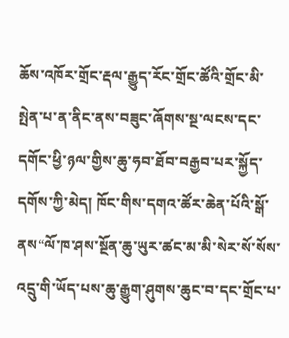ཆོས་འཁོར་གྲོང་རྡལ་རྒྱུད་རོང་གྲོང་ཚོའི་གྲོང་མི་སྤེན་པ་ན་ནིང་ནས་བཟུང་ཞོགས་སྔ་ལངས་དང་དགོང་ཕྱི་ཉལ་གྱིས་ཆུ་ཧབ་ཐོབ་བརྒྱབ་པར་སྐྱོད་དགོས་ཀྱི་མེད། ཁོང་གིས་དགའ་ཚོར་ཆེན་པོའི་སྒོ་ནས“ལོ་ཁ་ཤས་སྔོན་ཆུ་ཡུར་ཚང་མ་མི་སེར་སོ་སོས་འདྲུ་གི་ཡོད་པས་ཆུ་རྒྱུག་ཤུགས་ཆུང་བ་དང་གྲོང་པ་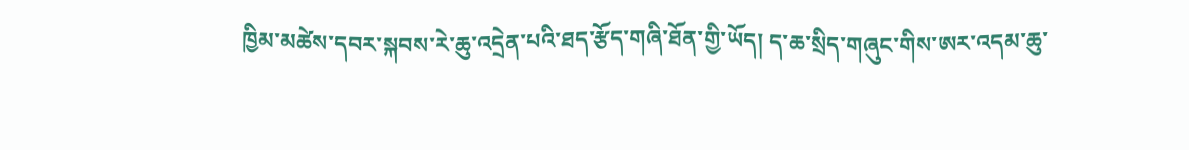ཁྱིམ་མཚེས་དབར་སྐབས་རེ་ཆུ་འདྲེན་པའི་ཐད་རྩོད་གཞི་ཐོན་གྱི་ཡོད། ད་ཆ་སྲིད་གཞུང་གིས་ཨར་འདམ་ཆུ་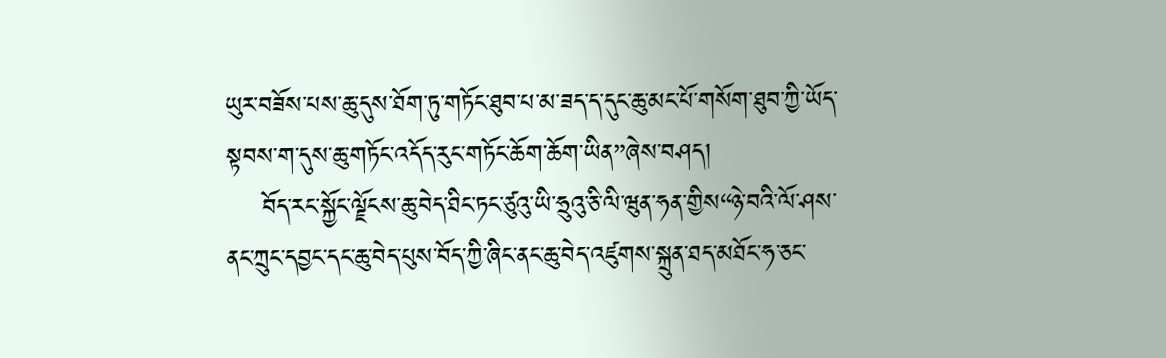ཡུར་བཟོས་པས་ཆུ་དུས་ཐོག་ཏུ་གཏོང་ཐུབ་པ་མ་ཟད་ད་དུང་ཆུ་མང་པོ་གསོག་ཐུབ་ཀྱི་ཡོད་སྟབས་ག་དུས་ཆུ་གཏོང་འདོད་རུང་གཏོང་ཆོག་ཆོག་ཡིན”ཞེས་བཤད།
    བོད་རང་སྐྱོང་ལྗོངས་ཆུ་བེད་ཐིང་ཏང་ཙུའུ་ཡི་ཧྲུའུ་ཅི་ལི་ཝུན་ཧན་གྱིས“ཉེ་བའི་ལོ་ཤས་ནང་ཀྲུང་དབྱང་དང་ཆུ་བེད་པུས་བོད་ཀྱི་ཞིང་ནང་ཆུ་བེད་འཛུགས་སྐྲུན་ཐད་མཐོང་ཧ་ཅང་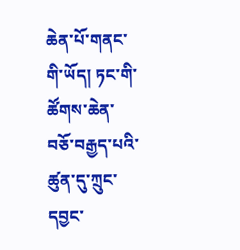ཆེན་པོ་གནང་གི་ཡོད། ཏང་གི་ཚོགས་ཆེན་བཅོ་བརྒྱད་པའི་ཚུན་དུ་ཀྲུང་དབྱང་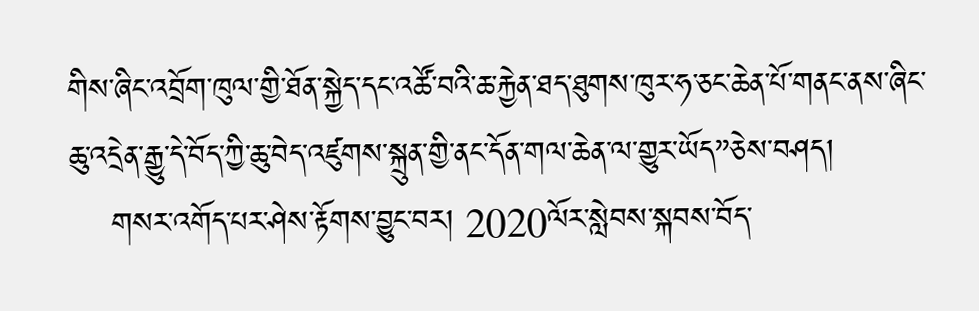གིས་ཞིང་འབྲོག་ཁུལ་གྱི་ཐོན་སྐྱེད་དང་འཚོ་བའི་ཆ་རྐྱེན་ཐད་ཐུགས་ཁུར་ཧ་ཅང་ཆེན་པོ་གནང་ནས་ཞིང་ཆུ་འདྲེན་རྒྱུ་དེ་བོད་ཀྱི་ཆུ་བེད་འཛུགས་སྐྲུན་གྱི་ནང་དོན་གལ་ཆེན་ལ་གྱུར་ཡོད”ཅེས་བཤད།
    གསར་འགོད་པར་ཤེས་རྟོགས་བྱུང་བར། 2020ལོར་སླེབས་སྐབས་བོད་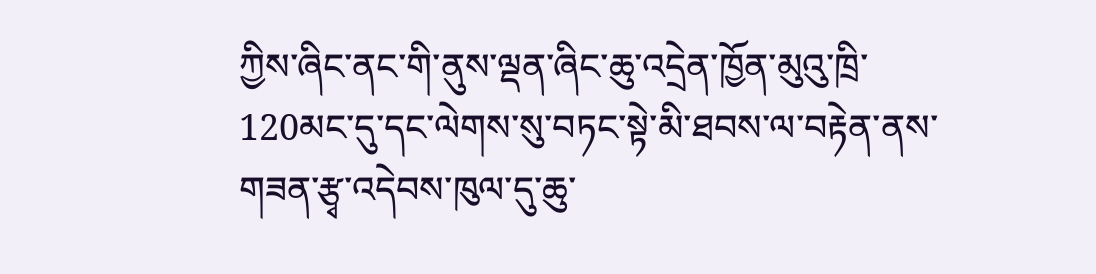ཀྱིས་ཞིང་ནང་གི་ནུས་ལྡན་ཞིང་ཆུ་འདྲེན་ཁྱོན་མུའུ་ཁྲི་120མང་དུ་དང་ལེགས་སུ་བཏང་སྟེ་མི་ཐབས་ལ་བརྟེན་ནས་གཟན་རྩྭ་འདེབས་ཁུལ་དུ་ཆུ་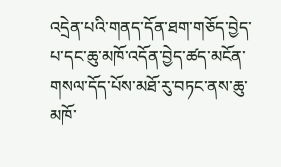འདྲེན་པའི་གནད་དོན་ཐག་གཅོད་བྱེད་པ་དང་ཆུ་མཁོ་འདོན་བྱེད་ཚད་མངོན་གསལ་དོད་པོས་མཐོ་རུ་བཏང་ནས་ཆུ་མཁོ་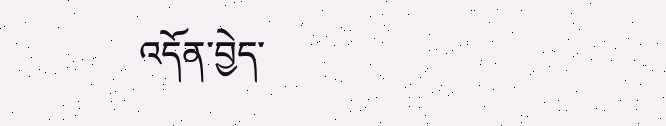འདོན་བྱེད་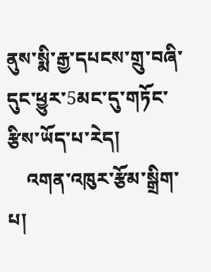ནུས་སྨི་རྒྱ་དཔངས་གྲུ་བཞི་དུང་ཕྱུར་5མང་དུ་གཏོང་རྩིས་ཡོད་པ་རེད།
    འགན་འཁུར་རྩོམ་སྒྲིག་པ།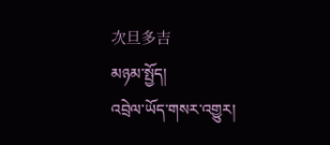次旦多吉
མཉམ་སྤྱོད།
འབྲེལ་ཡོད་གསར་འགྱུར།